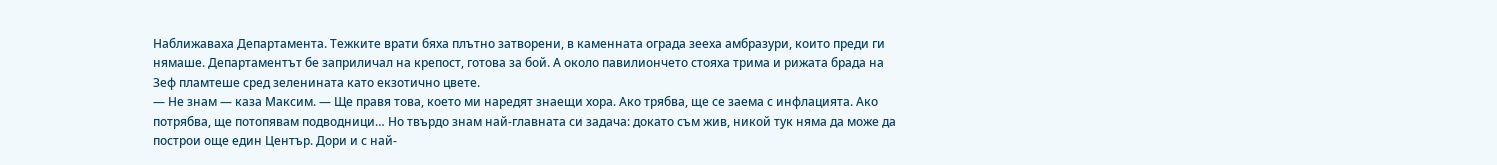Наближаваха Департамента. Тежките врати бяха плътно затворени, в каменната ограда зееха амбразури, които преди ги нямаше. Департаментът бе заприличал на крепост, готова за бой. А около павилиончето стояха трима и рижата брада на Зеф пламтеше сред зеленината като екзотично цвете.
— Не знам — каза Максим. — Ще правя това, което ми наредят знаещи хора. Ако трябва, ще се заема с инфлацията. Ако потрябва, ще потопявам подводници… Но твърдо знам най-главната си задача: докато съм жив, никой тук няма да може да построи още един Център. Дори и с най-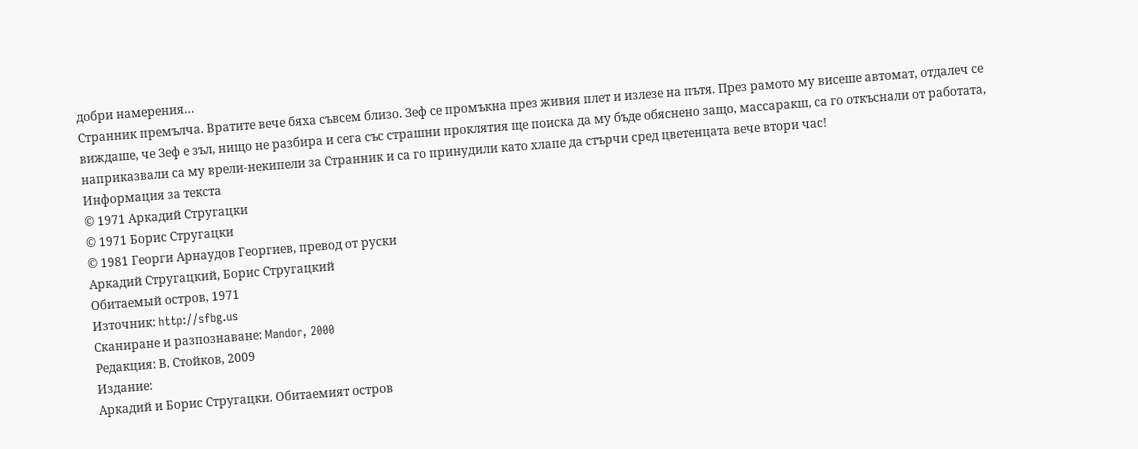добри намерения…
Странник премълча. Вратите вече бяха съвсем близо. Зеф се промъкна през живия плет и излезе на пътя. През рамото му висеше автомат, отдалеч се виждаше, че Зеф е зъл, нищо не разбира и сега със страшни проклятия ще поиска да му бъде обяснено защо, массаракш, са го откъснали от работата, наприказвали са му врели-некипели за Странник и са го принудили като хлапе да стърчи сред цветенцата вече втори час!
Информация за текста
© 1971 Аркадий Стругацки
© 1971 Борис Стругацки
© 1981 Георги Арнаудов Георгиев, превод от руски
Аркадий Стругацкий, Борис Стругацкий
Обитаемый остров, 1971
Източник: http://sfbg.us
Сканиране и разпознаване: Mandor, 2000
Редакция: В. Стойков, 2009
Издание:
Аркадий и Борис Стругацки. Обитаемият остров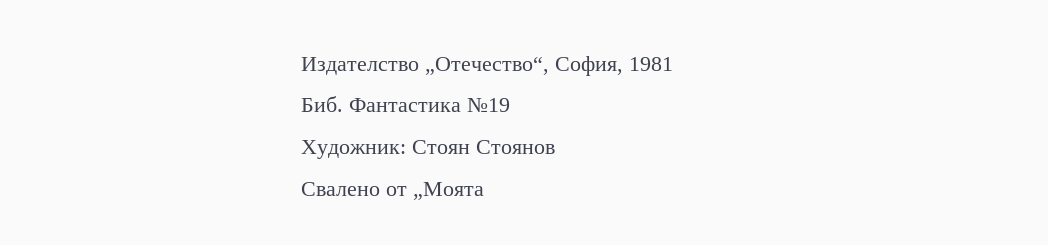Издателство „Отечество“, София, 1981
Биб. Фантастика №19
Художник: Стоян Стоянов
Свалено от „Моята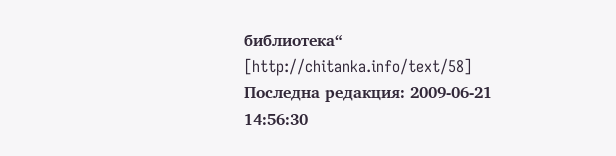библиотека“ [http://chitanka.info/text/58]
Последна редакция: 2009-06-21 14:56:30